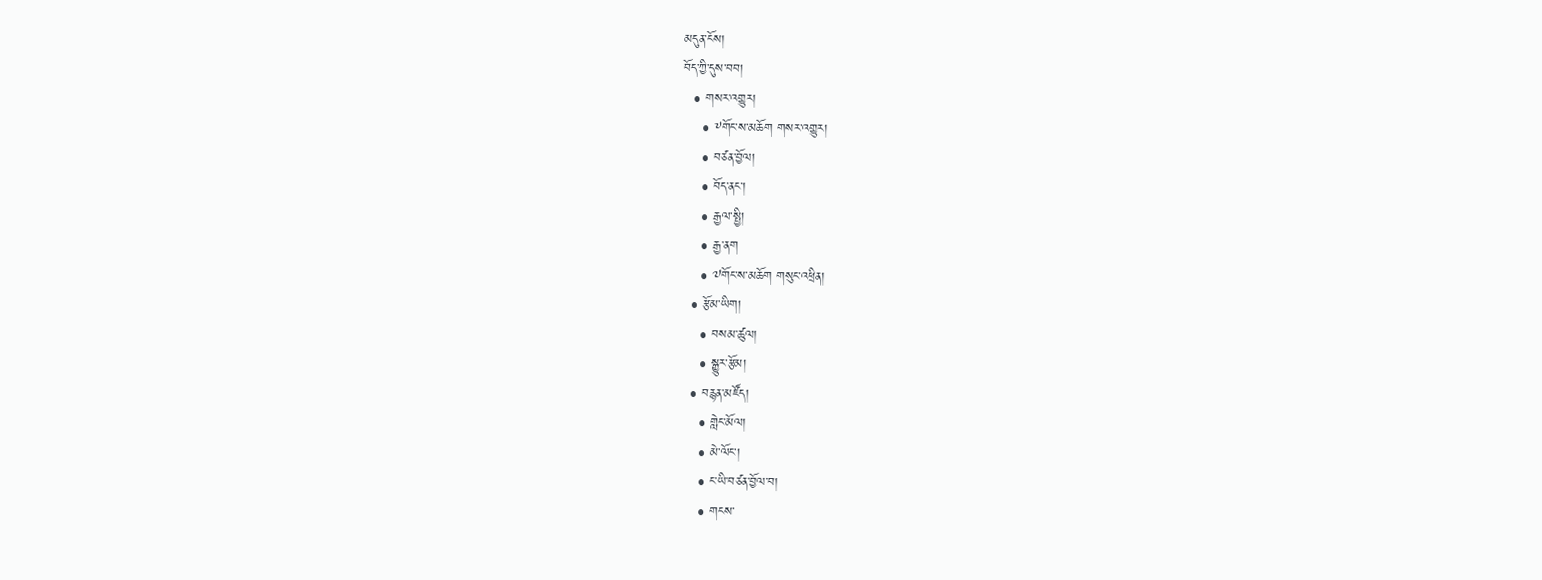མདུན་ངོས།
བོད་ཀྱི་དུས་བབ།
  • གསར་འགྱུར།
    • ༸གོང་ས་མཆོག གསར་འགྱུར།
    • བཙན་བྱོལ།
    • བོད་ནང་།
    • རྒྱལ་སྤྱི།
    • རྒྱ་ནག
    • ༧གོང་ས་མཆོག གསུང་འཕྲིན།
  • རྩོམ་ཡིག།
    • བསམ་ཚུལ།
    • སྒྱུར་རྩོམ།
  • བརྙན་མཛོད།
    • གླེང་མོལ།
    • མེ་ལོང་།
    • ང་ཡི་བཙན་བྱོལ་བ།
    • གངས་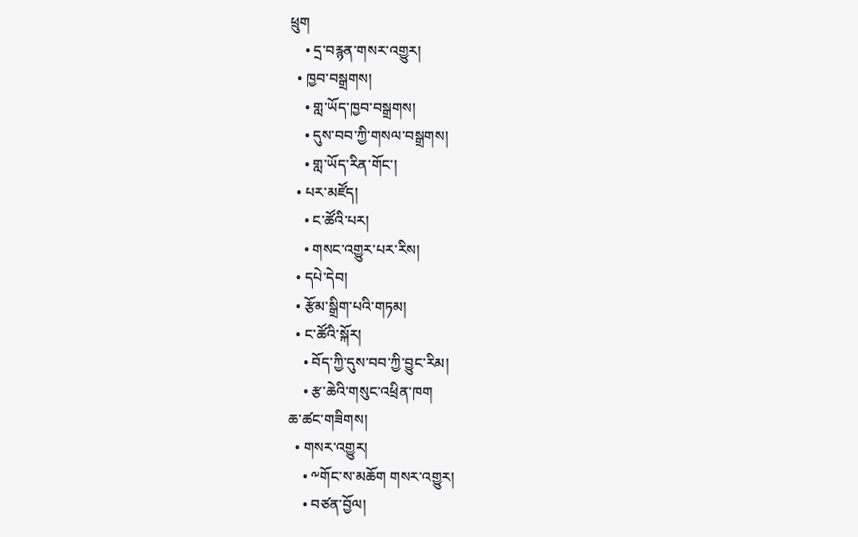ཕྲུག
    • དྲ་བརྙན་གསར་འགྱུར།
  • ཁྱབ་བསྒྲགས།
    • གླ་ཡོད་ཁྱབ་བསྒྲགས།
    • དུས་བབ་ཀྱི་གསལ་བསྒྲགས།
    • གླ་ཡོད་རིན་གོང་།
  • པར་མཛོད།
    • ང་ཚོའི་པར།
    • གསང་འགྱུར་པར་རིས།
  • དཔེ་དེབ།
  • རྩོམ་སྒྲིག་པའི་གཏམ།
  • ང་ཚོའི་སྐོར།
    • བོད་ཀྱི་དུས་བབ་ཀྱི་བྱུང་རིམ།
    • རྩ་ཆེའི་གསུང་འཕྲིན་ཁག
ཆ་ཚང་གཟིགས།
  • གསར་འགྱུར།
    • ༸གོང་ས་མཆོག གསར་འགྱུར།
    • བཙན་བྱོལ།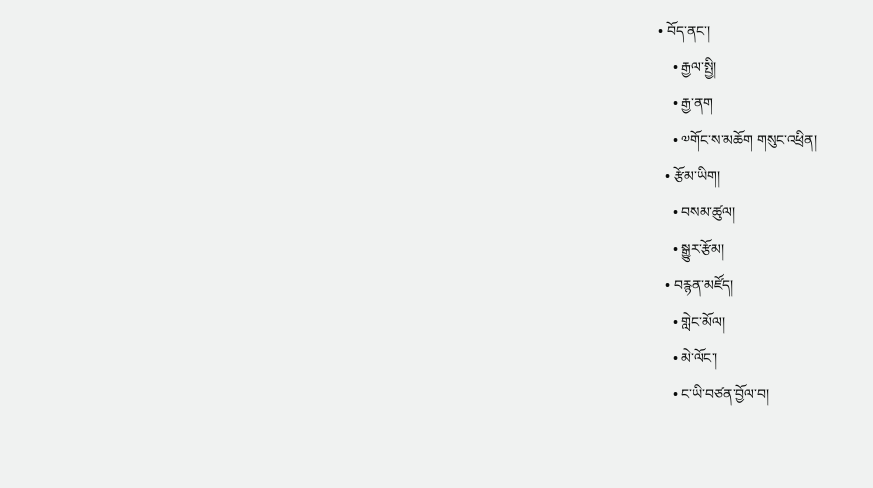• བོད་ནང་།
    • རྒྱལ་སྤྱི།
    • རྒྱ་ནག
    • ༧གོང་ས་མཆོག གསུང་འཕྲིན།
  • རྩོམ་ཡིག།
    • བསམ་ཚུལ།
    • སྒྱུར་རྩོམ།
  • བརྙན་མཛོད།
    • གླེང་མོལ།
    • མེ་ལོང་།
    • ང་ཡི་བཙན་བྱོལ་བ།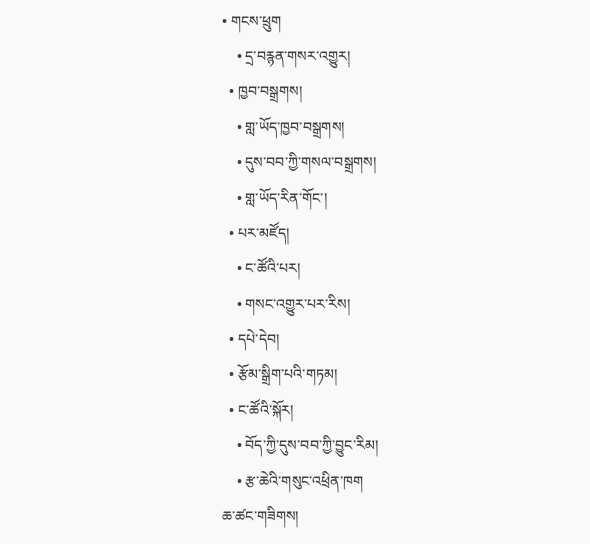• གངས་ཕྲུག
    • དྲ་བརྙན་གསར་འགྱུར།
  • ཁྱབ་བསྒྲགས།
    • གླ་ཡོད་ཁྱབ་བསྒྲགས།
    • དུས་བབ་ཀྱི་གསལ་བསྒྲགས།
    • གླ་ཡོད་རིན་གོང་།
  • པར་མཛོད།
    • ང་ཚོའི་པར།
    • གསང་འགྱུར་པར་རིས།
  • དཔེ་དེབ།
  • རྩོམ་སྒྲིག་པའི་གཏམ།
  • ང་ཚོའི་སྐོར།
    • བོད་ཀྱི་དུས་བབ་ཀྱི་བྱུང་རིམ།
    • རྩ་ཆེའི་གསུང་འཕྲིན་ཁག
ཆ་ཚང་གཟིགས།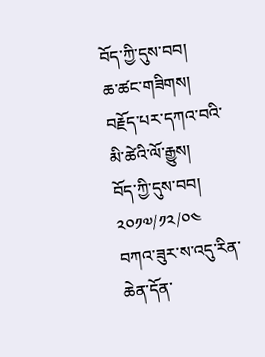བོད་ཀྱི་དུས་བབ།
ཆ་ཚང་གཟིགས།
བརྗོད་པར་དཀའ་བའི་མི་ཚེའི་ལོ་རྒྱུས།
བོད་ཀྱི་དུས་བབ།
༢༠༡༧/༡༢/༠༤
བཀའ་ཟུར་ས་འདུ་རིན་ཆེན་དོན་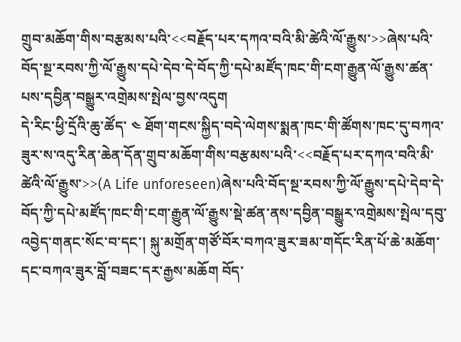གྲུབ་མཆོག་གིས་བརྩམས་པའི་<<བརྗོད་པར་དཀའ་བའི་མི་ཚེའི་ལོ་རྒྱུས་>>ཞེས་པའི་བོད་སྔ་རབས་ཀྱི་ལོ་རྒྱུས་དཔེ་དེབ་དེ་བོད་ཀྱི་དཔེ་མཛོད་ཁང་གི་ངག་རྒྱུན་ལོ་རྒྱུས་ཚན་པས་དབྱིན་བསྒྱུར་འགྲེམས་སྤེལ་བྱས་འདུག
དེ་རིང་ཕྱི་དྲོའི་ཆུ་ཚོད་ ༤ ཐོག་གངས་སྐྱིད་བདེ་ལེགས་སྨན་ཁང་གི་ཚོགས་ཁང་དུ་བཀའ་ཟུར་ས་འདུ་རིན་ཆེན་དོན་གྲུབ་མཆོག་གིས་བརྩམས་པའི་<<བརྗོད་པར་དཀའ་བའི་མི་ཚེའི་ལོ་རྒྱུས་>>(A Life unforeseen)ཞེས་པའི་བོད་སྔ་རབས་ཀྱི་ལོ་རྒྱུས་དཔེ་དེབ་དེ་བོད་ཀྱི་དཔེ་མཛོད་ཁང་གི་ངག་རྒྱུན་ལོ་རྒྱུས་སྡེ་ཚན་ནས་དབྱིན་བསྒྱུར་འགྲེམས་སྤེལ་དབུ་འབྱེད་གནང་སོང་བ་དང་། སྐུ་མགྲོན་གཙོ་བོར་བཀའ་ཟུར་ཟམ་གདོང་རིན་པོ་ཆེ་མཆོག་དང་བཀའ་ཟུར་བློ་བཟང་དར་རྒྱས་མཆོག བོད་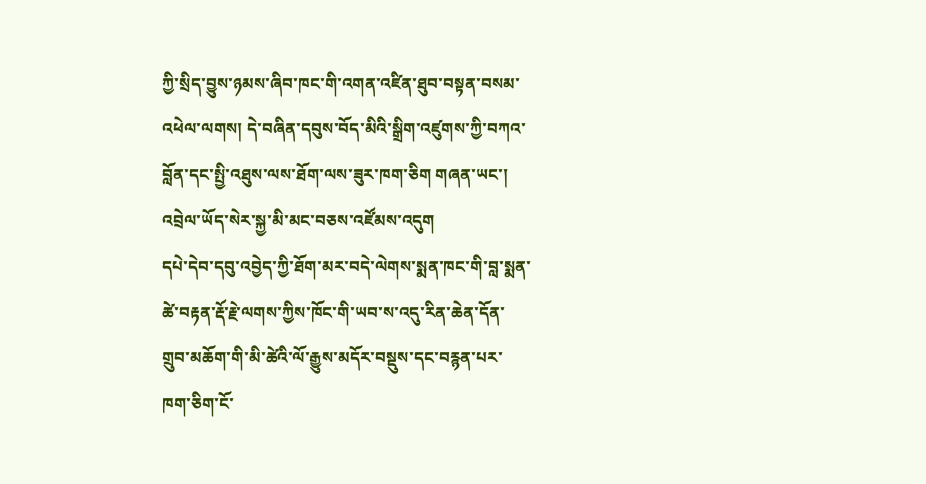ཀྱི་སྲིད་བྱུས་ཉམས་ཞིབ་ཁང་གི་འགན་འཛིན་ཐུབ་བསྟན་བསམ་འཕེལ་ལགས། དེ་བཞིན་དབུས་བོད་མིའི་སྒྲིག་འཛུགས་ཀྱི་བཀའ་བློན་དང་སྤྱི་འཐུས་ལས་ཐོག་ལས་ཟུར་ཁག་ཅིག གཞན་ཡང་། འབྲེལ་ཡོད་སེར་སྐྱ་མི་མང་བཅས་འཛོམས་འདུག
དཔེ་དེབ་དབུ་འབྱེད་ཀྱི་ཐོག་མར་བདེ་ལེགས་སྨན་ཁང་གི་བླ་སྨན་ཚེ་བརྟན་རྡོ་རྗེ་ལགས་ཀྱིས་ཁོང་གི་ཡབ་ས་འདུ་རིན་ཆེན་དོན་གྲུབ་མཆོག་གི་མི་ཚེའི་ལོ་རྒྱུས་མདོར་བསྡུས་དང་བརྙན་པར་ཁག་ཅིག་ངོ་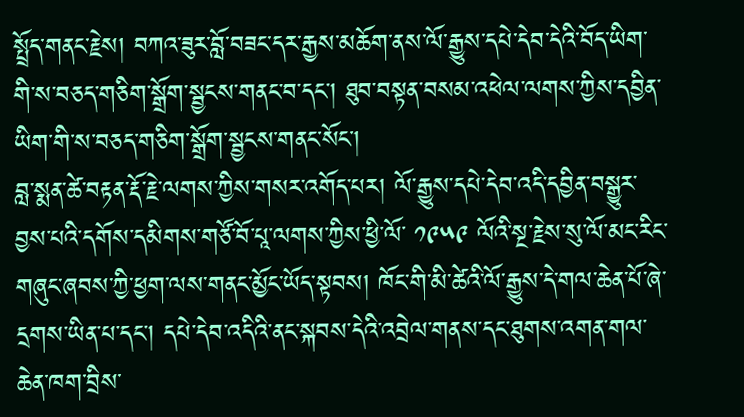སྤྲོད་གནང་རྗེས། བཀའ་ཟུར་བློ་བཟང་དར་རྒྱས་མཆོག་ནས་ལོ་རྒྱུས་དཔེ་དེབ་དེའི་བོད་ཡིག་གི་ས་བཅད་གཅིག་སྒྲོག་སྦྱངས་གནང་བ་དང་། ཐུབ་བསྟན་བསམ་འཕེལ་ལགས་ཀྱིས་དབྱིན་ཡིག་གི་ས་བཅད་གཅིག་སྒྲོག་སྦྱངས་གནང་སོང་།
བླ་སྨན་ཚེ་བརྟན་རྡོ་རྗེ་ལགས་ཀྱིས་གསར་འགོད་པར། ལོ་རྒྱུས་དཔེ་དེབ་འདི་དབྱིན་བསྒྱུར་བྱས་པའི་དགོས་དམིགས་གཙོ་བོ་པཱ་ལགས་ཀྱིས་ཕྱི་ལོ་ ༡༩༥༩ ལོའི་སྔ་རྗེས་སུ་ལོ་མང་རིང་གཞུང་ཞབས་ཀྱི་ཕྱག་ལས་གནང་མྱོང་ཡོད་སྟབས། ཁོང་གི་མི་ཚེའི་ལོ་རྒྱུས་དེ་གལ་ཆེན་པོ་ཞེ་དྲགས་ཡིན་པ་དང་། དཔེ་དེབ་འདིའི་ནང་སྐབས་དེའི་འབྲེལ་གནས་དང་ཐུགས་འགན་གལ་ཆེན་ཁག་བྲིས་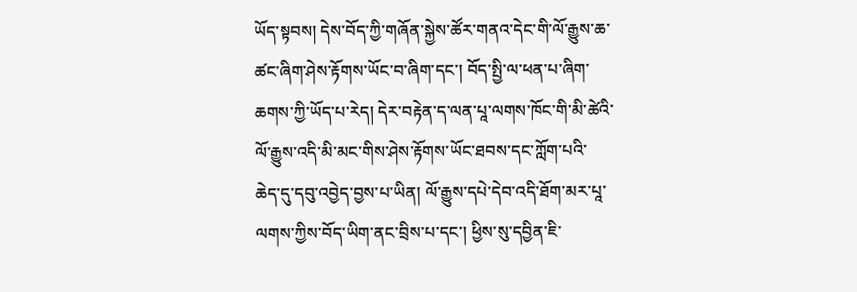ཡོད་སྟབས། དེས་བོད་ཀྱི་གཞོན་སྐྱེས་ཚོར་གནའ་དེང་གི་ལོ་རྒྱུས་ཆ་ཚང་ཞིག་ཤེས་རྟོགས་ཡོང་བ་ཞིག་དང་། བོད་སྤྱི་ལ་ཕན་པ་ཞིག་ཆགས་ཀྱི་ཡོད་པ་རེད། དེར་བརྟེན་ད་ལན་པཱ་ལགས་ཁོང་གི་མི་ཚེའི་ལོ་རྒྱུས་འདི་མི་མང་གིས་ཤེས་རྟོགས་ཡོང་ཐབས་དང་ཀློག་པའི་ཆེད་དུ་དབུ་འབྱེད་བྱས་པ་ཡིན། ལོ་རྒྱུས་དཔེ་དེབ་འདི་ཐོག་མར་པཱ་ལགས་ཀྱིས་བོད་ཡིག་ནང་བྲིས་པ་དང་། ཕྱིས་སུ་དབྱིན་ཇི་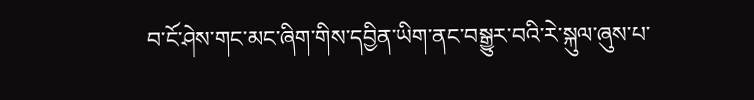བ་ངོ་ཤེས་གང་མང་ཞིག་གིས་དབྱིན་ཡིག་ནང་བསྒྱུར་བའི་རེ་སྐུལ་ཞུས་པ་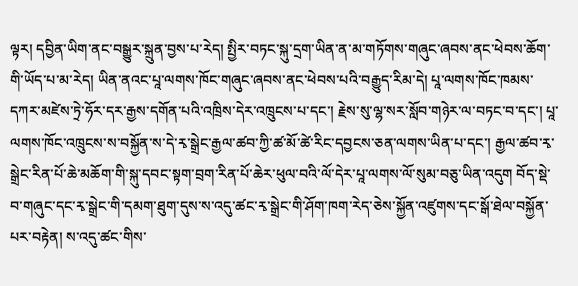ལྟར། དབྱིན་ཡིག་ནང་བསྒྱུར་སྐྲུན་བྱས་པ་རེད། སྤྱིར་བཏང་སྐུ་དྲག་ཡིན་ན་མ་གཏོགས་གཞུང་ཞབས་ནང་ཕེབས་ཆོག་གི་ཡོད་པ་མ་རེད། ཡིན་ནའང་པཱ་ལགས་ཁོང་གཞུང་ཞབས་ནང་ཕེབས་པའི་བརྒྱུད་རིམ་དེ། པཱ་ལགས་ཁོང་ཁམས་དཀར་མཛེས་ཏྲེ་ཧོར་དར་རྒྱས་དགོན་པའི་འཁྲིས་དེར་འཁྲུངས་པ་དང་། རྗེས་སུ་ལྷ་སར་སློབ་གཉེར་ལ་བཏང་བ་དང་། པཱ་ལགས་ཁོང་འཁྲུངས་ས་བསྐྱོན་ས་དེ་རྭ་སྒྲེང་རྒྱལ་ཚབ་ཀྱི་ཚ་མོ་ཚེ་རིང་དབྱངས་ཅན་ལགས་ཡིན་པ་དང་། རྒྱལ་ཚབ་རྭ་སྒྲེང་རིན་པོ་ཆེ་མཆོག་གི་སྐུ་དབང་སྟག་བྲག་རིན་པོ་ཆེར་ཕུལ་བའི་ལོ་དེར་པཱ་ལགས་ལོ་སུམ་བཅུ་ཡིན་འདུག བོད་སྡེ་བ་གཞུང་དང་རྭ་སྒྲེང་གི་དམག་ཐུག་དུས་ས་འདུ་ཚང་རྭ་སྒྲེང་གི་ཤོག་ཁག་རེད་ཅེས་སྐྱོན་འཛུགས་དང་སྒོ་ཐེལ་བསྐྱོན་པར་བརྟེན། ས་འདུ་ཚང་གིས་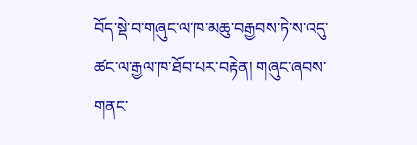བོད་སྡེ་བ་གཞུང་ལ་ཁ་མཆུ་བརྒྱབས་ཏེ་ས་འདུ་ཚང་ལ་རྒྱལ་ཁ་ཐོབ་པར་བརྟེན། གཞུང་ཞབས་གནང་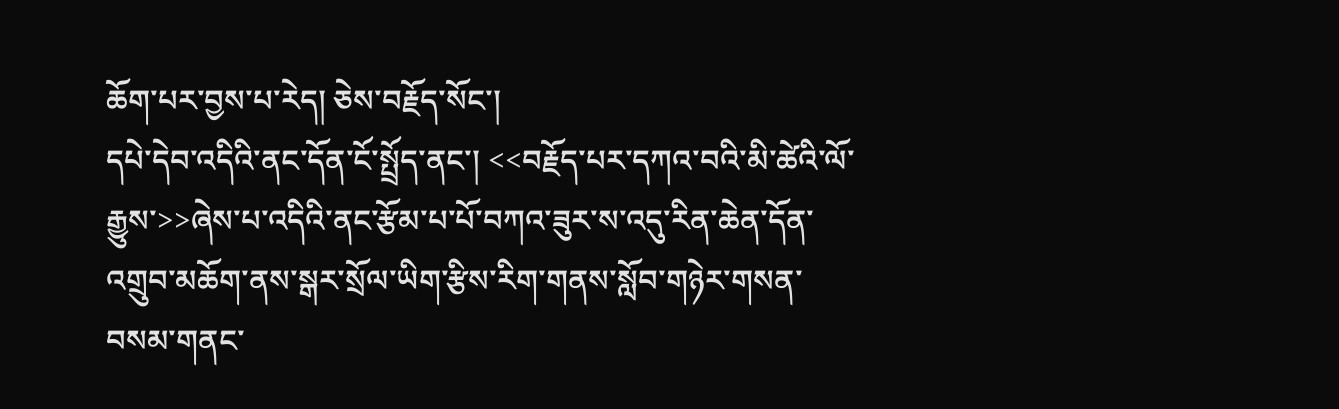ཆོག་པར་བྱས་པ་རེད། ཅེས་བརྗོད་སོང་།
དཔེ་དེབ་འདིའི་ནང་དོན་ངོ་སྤྲོད་ནང་། <<བརྗོད་པར་དཀའ་བའི་མི་ཚེའི་ལོ་རྒྱུས་>>ཞེས་པ་འདིའི་ནང་རྩོམ་པ་པོ་བཀའ་ཟུར་ས་འདུ་རིན་ཆེན་དོན་འགྲུབ་མཆོག་ནས་སྒར་སྲོལ་ཡིག་རྩིས་རིག་གནས་སློབ་གཉེར་གསན་བསམ་གནང་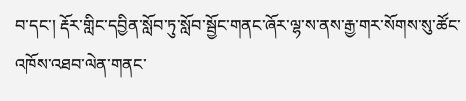བ་དང་། རྡོར་གླིང་དབྱིན་སློབ་ཏུ་སློབ་སྦྱོང་གནང་ཞོར་ལྷ་ས་ནས་རྒྱ་གར་སོགས་སུ་ཚོང་འཁོས་འཐབ་ལེན་གནང་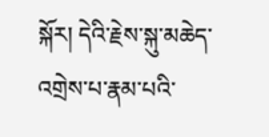སྐོར། དེའི་རྗེས་སྐུ་མཆེད་འགྲེས་པ་རྣམ་པའི་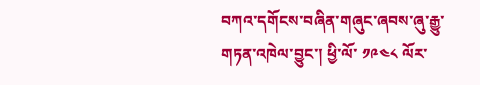བཀའ་དགོངས་བཞིན་གཞུང་ཞབས་ཞུ་རྒྱུ་གཏན་འཁེལ་བྱུང་། ཕྱི་ལོ་ ༡༩༤༨ ལོར་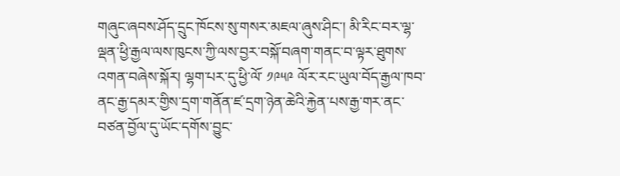གཞུང་ཞབས་ཤོད་དྲུང་ཁོངས་སུ་གསར་མཇལ་ཞུས་ཤིང་། མི་རིང་བར་ལྷ་ལྡན་ཕྱི་རྒྱལ་ལས་ཁུངས་ཀྱི་ལས་བྱར་བསྐོ་བཞག་གནང་བ་ལྟར་ཐུགས་འགན་བཞེས་སྐོར། ལྷག་པར་དུ་ཕྱི་ལོ་ ༡༩༥༩ ལོར་རང་ཡུལ་བོད་རྒྱལ་ཁབ་ནང་རྒྱ་དམར་གྱིས་དྲག་གནོན་ཛ་དྲག་ཉེན་ཆེའི་རྐྱེན་པས་རྒྱ་གར་ནང་བཙན་བྱོལ་དུ་ཡོང་དགོས་བྱུང་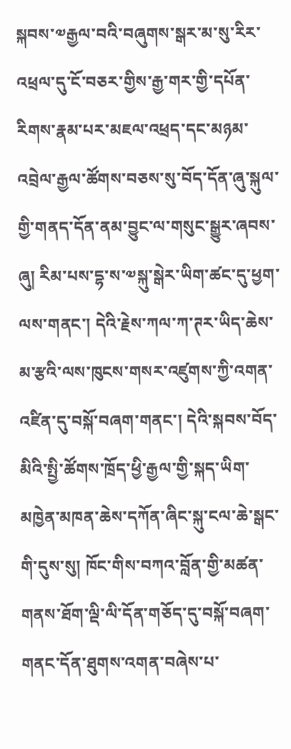སྐབས་༧རྒྱལ་བའི་བཞུགས་སྒར་མ་སུ་རིར་འཕྲལ་དུ་ངོ་བཅར་གྱིས་རྒྱ་གར་གྱི་དཔོན་རིགས་རྣམ་པར་མཇལ་འཕྲད་དང་མཉམ་འབྲེལ་རྒྱལ་ཚོགས་བཅས་སུ་བོད་དོན་ཞུ་སྐུལ་གྱི་གནད་དོན་ནམ་བྱུང་ལ་གསུང་སྒྱུར་ཞབས་ཞུ། རིམ་པས་དྷ་ས་༧སྐུ་སྒེར་ཡིག་ཚང་དུ་ཕྱག་ལས་གནང་། དེའི་རྗེས་ཀལ་ཀ་ཊར་ཡིད་ཆེས་མ་རྩའི་ལས་ཁུངས་གསར་འཛུགས་ཀྱི་འགན་འཛིན་དུ་བསྐོ་བཞག་གནང་། དེའི་སྐབས་བོད་མིའི་སྤྱི་ཚོགས་ཁྲོད་ཕྱི་རྒྱལ་གྱི་སྐད་ཡིག་མཁྱེན་མཁན་ཆེས་དཀོན་ཞིང་སྐུ་ངལ་ཆེ་སྒང་གི་དུས་སུ། ཁོང་གིས་བཀའ་བློན་གྱི་མཚན་གནས་ཐོག་ལྡི་ལི་དོན་གཅོད་དུ་བསྐོ་བཞག་གནང་དོན་ཐུགས་འགན་བཞེས་པ་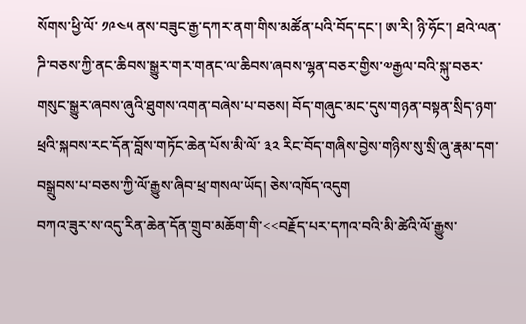སོགས་ཕྱི་ལོ་ ༡༩༤༥ ནས་བཟུང་རྒྱ་དཀར་ནག་གིས་མཚོན་པའི་བོད་དང་། ཨ་རི། ཉི་ཧོང་། ཐའེ་ལན་ཌི་བཅས་ཀྱི་ནང་ཆིབས་སྒྱུར་གར་གནང་ལ་ཆིབས་ཞབས་ལྷན་བཅར་གྱིས་༧རྒྱལ་བའི་སྐུ་བཅར་གསུང་སྒྱུར་ཞབས་ཞུའི་ཐུགས་འགན་བཞེས་པ་བཅས། བོད་གཞུང་མང་དུས་གཉན་བསྟན་སྲིད་ཉག་ཕྲའི་སྐབས་རང་དོན་བློས་གཏོང་ཆེན་པོས་མི་ལོ་ ༣༢ རིང་བོད་གཞིས་བྱེས་གཉིས་སུ་སྲི་ཞུ་རྣམ་དག་བསྒྲུབས་པ་བཅས་ཀྱི་ལོ་རྒྱུས་ཞིབ་ཕྲ་གསལ་ཡོད། ཅེས་འཁོད་འདུག
བཀའ་ཟུར་ས་འདུ་རིན་ཆེན་དོན་གྲུབ་མཆོག་གི་<<བརྗོད་པར་དཀའ་བའི་མི་ཚེའི་ལོ་རྒྱུས་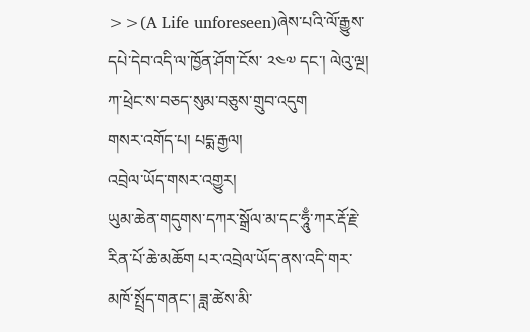>>(A Life unforeseen)ཞེས་པའི་ལོ་རྒྱུས་དཔེ་དེབ་འདི་ལ་ཁྱོན་ཤོག་ངོས་ ༢༤༧ དང་། ལེའུ་ལྔ། ཀ་ཕྲེང་ས་བཅད་སུམ་བཅུས་གྲུབ་འདུག
གསར་འགོད་པ། པདྨ་རྒྱལ།
འབྲེལ་ཡོད་གསར་འགྱུར།
ཡུམ་ཆེན་གདུགས་དཀར་སྒྲོལ་མ་དང་ཧཱུྃ་ཀར་རྡོ་རྗེ་རིན་པོ་ཆེ་མཆོག པར་འབྲེལ་ཡོད་ནས་འདི་གར་མཁོ་སྤྲོད་གནང་། ཟླ་ཚེས་མི་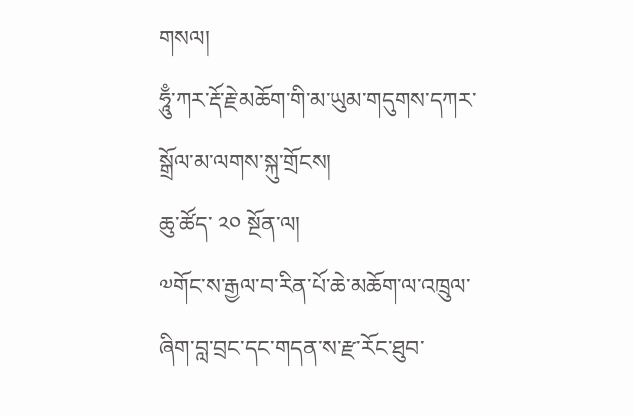གསལ།
ཧཱུྃ་ཀར་རྡོ་རྗེ་མཆོག་གི་མ་ཡུམ་གདུགས་དཀར་སྒྲོལ་མ་ལགས་སྐུ་གྲོངས།
ཆུ་ཚོད་ ༢༠ སྔོན་ལ།
༧གོང་ས་རྒྱལ་བ་རིན་པོ་ཆེ་མཆོག་ལ་འཁྲུལ་ཞིག་བླ་བྲང་དང་གདན་ས་རྫ་རོང་ཐུབ་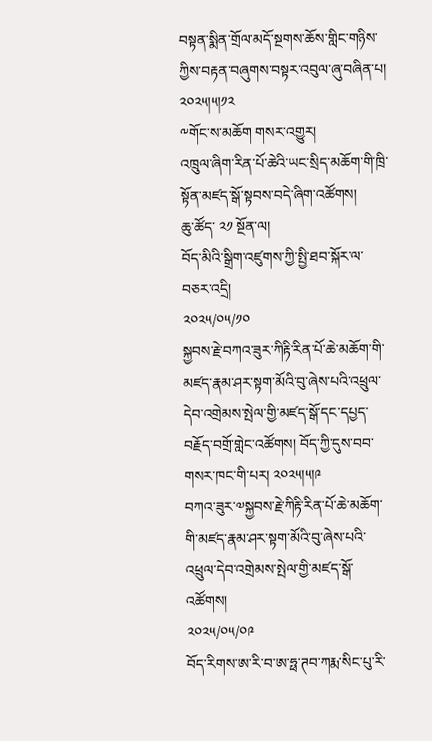བསྟན་སྨིན་གྲོལ་མདོ་སྔགས་ཆོས་གླིང་གཉིས་ཀྱིས་བརྟན་བཞུགས་བསྟར་འབུལ་ཞུ་བཞིན་པ། ༢༠༢༥།༥།༡༢
༸གོང་ས་མཆོག གསར་འགྱུར།
འཁྲུལ་ཞིག་རིན་པོ་ཆེའི་ཡང་སྲིད་མཆོག་གི་ཁྲི་སྟོན་མཛད་སྒོ་སྟབས་བདེ་ཞིག་འཚོགས།
ཆུ་ཚོད་ ༢༡ སྔོན་ལ།
བོད་མིའི་སྒྲིག་འཛུགས་ཀྱི་སྤྱི་ཐབ་སྐོར་ལ་བཅར་འདྲི།
༢༠༢༥/༠༥/༡༠
སྐྱབས་རྗེ་བཀའ་ཟུར་ཀིརྟི་རིན་པོ་ཆེ་མཆོག་གི་མཛད་རྣམ་ཤར་སྟག་མོའི་བུ་ཞེས་པའི་འཕྲུལ་དེབ་འགྲེམས་སྤེལ་གྱི་མཛད་སྒོ་དང་དཔྱད་བརྗོད་བགྲོ་གླེང་འཚོགས། བོད་ཀྱི་དུས་བབ་གསར་ཁང་གི་པར། ༢༠༢༥།༥།༩
བཀའ་ཟུར་༧སྐྱབས་རྗེ་ཀིརྟི་རིན་པོ་ཆེ་མཆོག་གི་མཛད་རྣམ་ཤར་སྟག་མོའི་བུ་ཞེས་པའི་འཕྲུལ་དེབ་འགྲེམས་སྤེལ་གྱི་མཛད་སྒོ་འཚོགས།
༢༠༢༥/༠༥/༠༩
བོད་རིགས་ཨ་རི་བ་ཨ་ཧྥ་ཊབ་ཀརྨ་སིང་པུ་རི་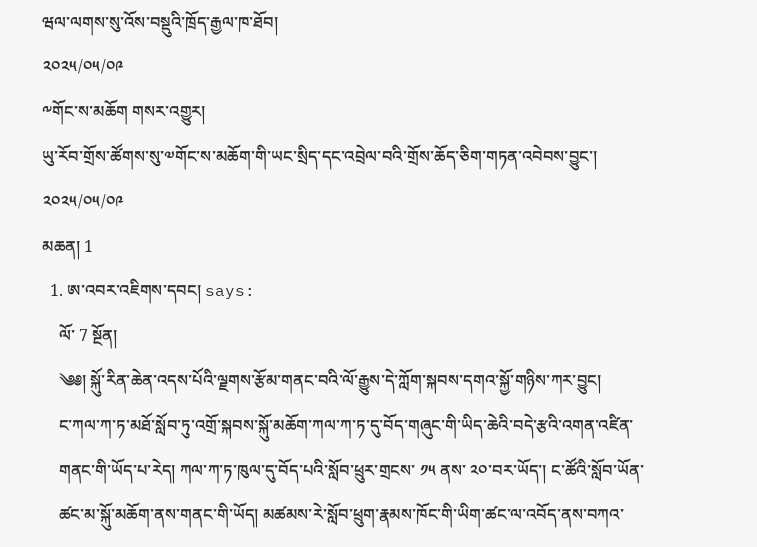ཝལ་ལགས་སུ་འོས་བསྡུའི་ཁྲོད་རྒྱལ་ཁ་ཐོབ།
༢༠༢༥/༠༥/༠༩
༸གོང་ས་མཆོག གསར་འགྱུར།
ཡུ་རོབ་གྲོས་ཚོགས་སུ་༧གོང་ས་མཆོག་གི་ཡང་སྲིད་དང་འབྲེལ་བའི་གྲོས་ཆོད་ཅིག་གཏན་འབེབས་བྱུང་།
༢༠༢༥/༠༥/༠༩
མཆན། 1
  1. ཨ་འབར་འཇིགས་དབང། says:
    ལོ་ 7 སྔོན།
    ༄༅། སྐོུ་རིན་ཆེན་འདས་པོའི་ལྗགས་རྩོམ་གནང་བའི་ལོ་རྒྱུས་དེ་ཀློག་སྐབས་དགའ་སྐྱོ་གཉིས་ཀར་བྱུང།
    ང་ཀལ་ཀ་ཏ་མཐོ་སློབ་ཏུ་འགྲོ་སྐབས་སྐོུ་མཆོག་ཀལ་ཀ་ཏ་དུ་བོད་གཞུང་གི་ཡིད་ཆེའི་བདེ་རྩའི་འགན་འཛིན་
    གནང་གི་ཡོད་པ་རེད། ཀལ་ཀ་ཏ་ཁུལ་དུ་བོད་པའི་སློབ་ཕྲུར་གྲངས་ ༡༥ ནས་ ༢༠་བར་ཡོད་། ང་ཚོའི་སློབ་ཡོན་
    ཚང་མ་སྐོུ་མཆོག་ནས་གནང་གི་ཡོད། མཚམས་རེ་སློབ་ཕྲུག་རྣམས་ཁོང་གི་ཡིག་ཚང་ལ་འབོད་ནས་བཀའ་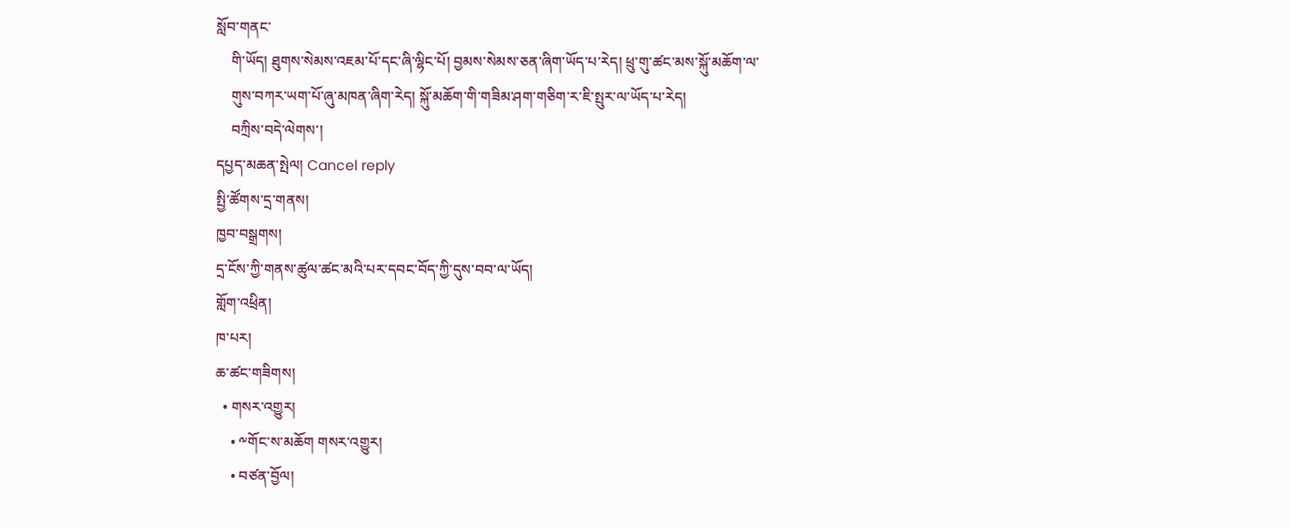སློབ་གནང་
    གི་ཡོད། ཐུགས་སེམས་འཇམ་པོ་དང་ཞི་ལྷིང་པོ། བྱམས་སེམས་ཅན་ཞིག་ཡོད་པ་རེད། ཕྲུ་གུ་ཚང་མས་སྐོུ་མཆོག་ལ་
    གུས་བཀར་ཡག་པོ་ཞུ་མཁན་ཞིག་རེད། སྐོུ་མཆོག་གི་གཟིམ་ཤག་གཅིག་ར་ཇི་སྤུར་ལ་ཡོད་པ་རེད།
    བཀྲིས་བདེ་ལེགས་།
དཔྱད་མཆན་སྤེལ། Cancel reply
སྤྱི་ཚོགས་དྲ་གནས།
ཁྱབ་བསྒྲགས།
དྲ་ངོས་ཀྱི་གནས་ཚུལ་ཚང་མའི་པར་དབང་བོད་ཀྱི་དུས་བབ་ལ་ཡོད།
གློག་འཕྲིན།
ཁ་པར།
ཆ་ཚང་གཟིགས།
  • གསར་འགྱུར།
    • ༸གོང་ས་མཆོག གསར་འགྱུར།
    • བཙན་བྱོལ།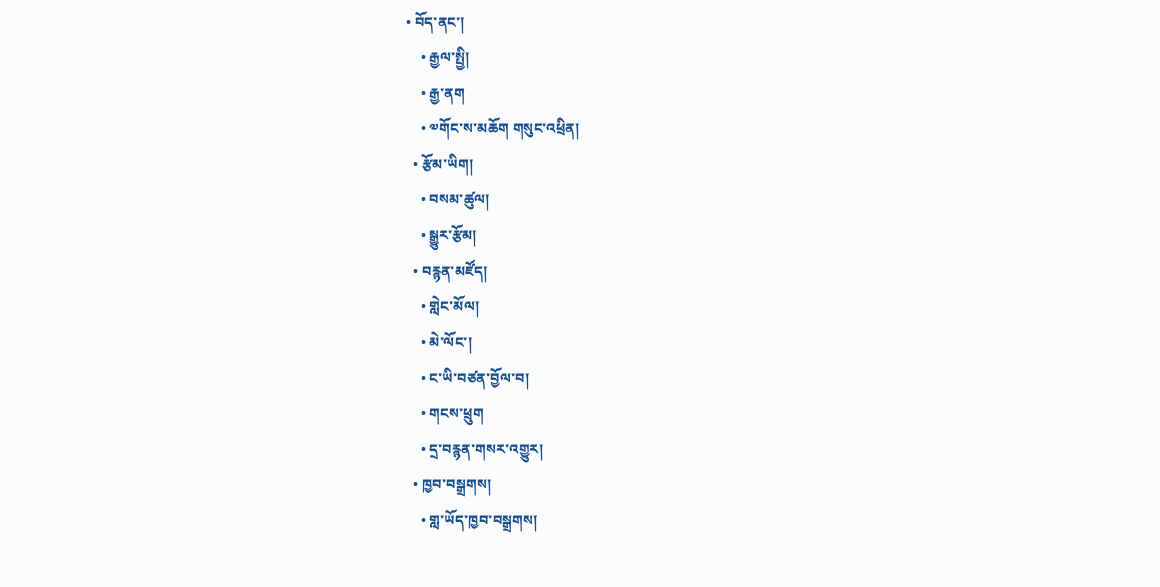• བོད་ནང་།
    • རྒྱལ་སྤྱི།
    • རྒྱ་ནག
    • ༧གོང་ས་མཆོག གསུང་འཕྲིན།
  • རྩོམ་ཡིག།
    • བསམ་ཚུལ།
    • སྒྱུར་རྩོམ།
  • བརྙན་མཛོད།
    • གླེང་མོལ།
    • མེ་ལོང་།
    • ང་ཡི་བཙན་བྱོལ་བ།
    • གངས་ཕྲུག
    • དྲ་བརྙན་གསར་འགྱུར།
  • ཁྱབ་བསྒྲགས།
    • གླ་ཡོད་ཁྱབ་བསྒྲགས།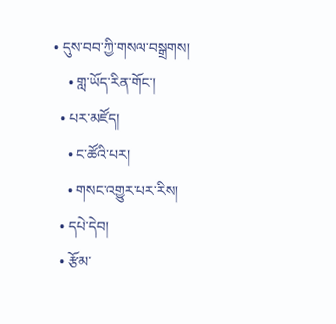• དུས་བབ་ཀྱི་གསལ་བསྒྲགས།
    • གླ་ཡོད་རིན་གོང་།
  • པར་མཛོད།
    • ང་ཚོའི་པར།
    • གསང་འགྱུར་པར་རིས།
  • དཔེ་དེབ།
  • རྩོམ་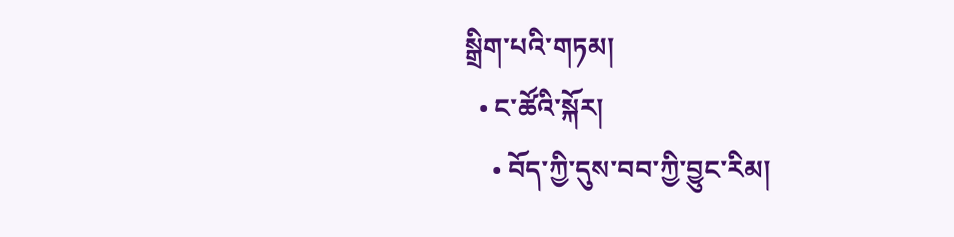སྒྲིག་པའི་གཏམ།
  • ང་ཚོའི་སྐོར།
    • བོད་ཀྱི་དུས་བབ་ཀྱི་བྱུང་རིམ།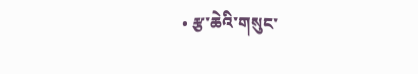• རྩ་ཆེའི་གསུང་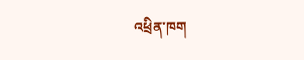འཕྲིན་ཁག